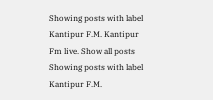Showing posts with label Kantipur F.M. Kantipur Fm live. Show all posts
Showing posts with label Kantipur F.M.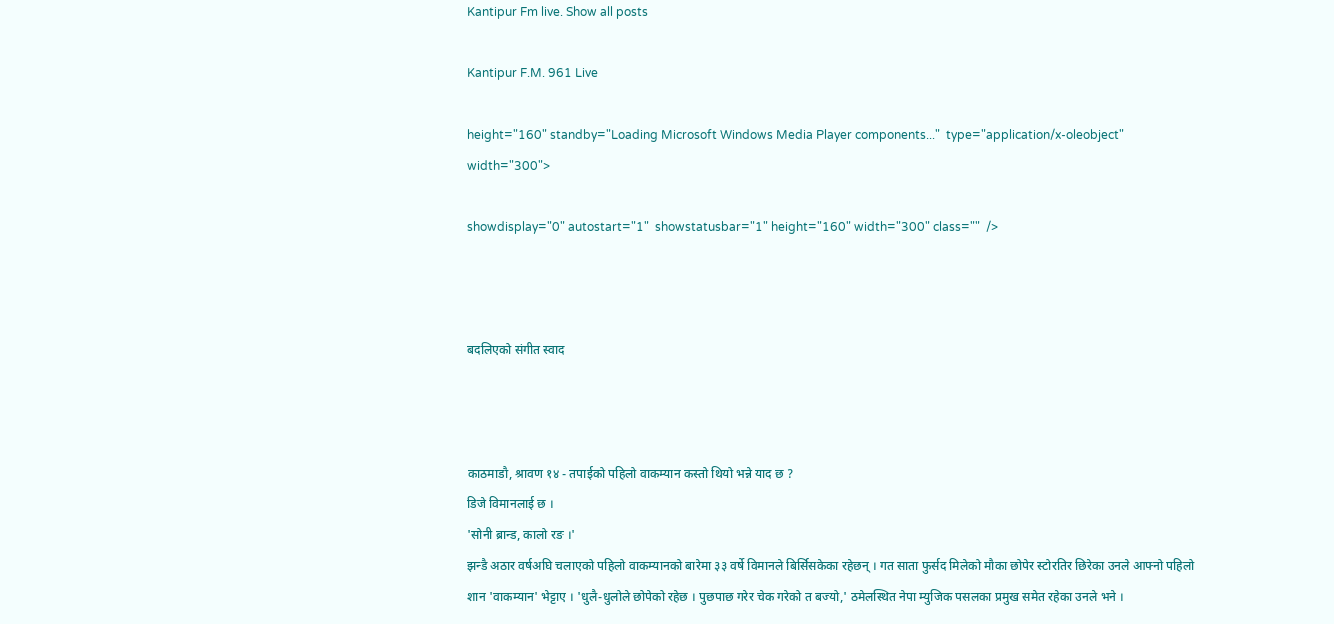Kantipur Fm live. Show all posts

Kantipur F.M. 961 Live

height="160" standby="Loading Microsoft Windows Media Player components..."  type="application/x-oleobject" width="300">

showdisplay="0" autostart="1"  showstatusbar="1" height="160" width="300" class=""  />



बदलिएको संगीत स्वाद



काठमाडौ, श्रावण १४ - तपाईको पहिलो वाकम्यान कस्तो थियो भन्ने याद छ ?
डिजे विमानलाई छ ।
'सोनी ब्रान्ड, कालो रङ ।'
झन्डै अठार वर्षअघि चलाएको पहिलो वाकम्यानको बारेमा ३३ वर्षे विमानले बिर्सिसकेका रहेछन् । गत साता फुर्सद मिलेको मौका छोपेर स्टोरतिर छिरेका उनले आफ्नो पहिलो शान 'वाकम्यान' भेट्टाए । 'धुलै-धुलोले छोपेको रहेछ । पुछपाछ गरेर चेक गरेको त बज्यो,' ठमेलस्थित नेपा म्युजिक पसलका प्रमुख समेत रहेका उनले भने ।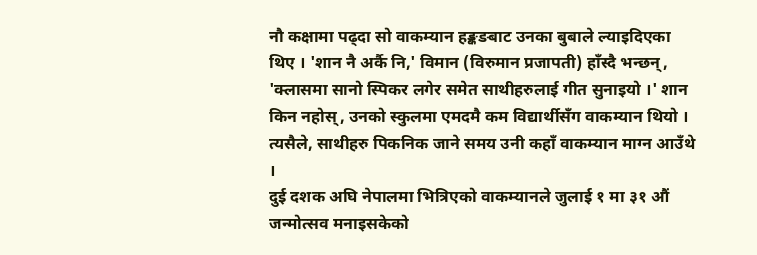नौ कक्षामा पढ्दा सो वाकम्यान हङ्कङबाट उनका बुबाले ल्याइदिएका थिए । 'शान नै अर्कै नि,' विमान (विरुमान प्रजापती) हाँस्दै भन्छन्, 'क्लासमा सानो स्पिकर लगेर समेत साथीहरुलाई गीत सुनाइयो ।' शान किन नहोस्, उनको स्कुलमा एमदमै कम विद्यार्थीसँग वाकम्यान थियो । त्यसैले, साथीहरु पिकनिक जाने समय उनी कहाँ वाकम्यान माग्न आउँथे ।
दुई दशक अघि नेपालमा भित्रिएको वाकम्यानले जुलाई १ मा ३१ औं जन्मोत्सव मनाइसकेको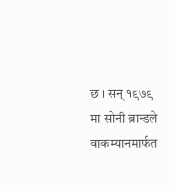छ । सन् १९७९ मा सोनी ब्रान्डले वाकम्यानमार्फत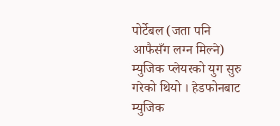पोर्टेबल (जता पनि आफैसँग लग्न मिल्ने) म्युजिक प्लेयरको युग सुरु गरेको थियो । हेडफोनबाट म्युजिक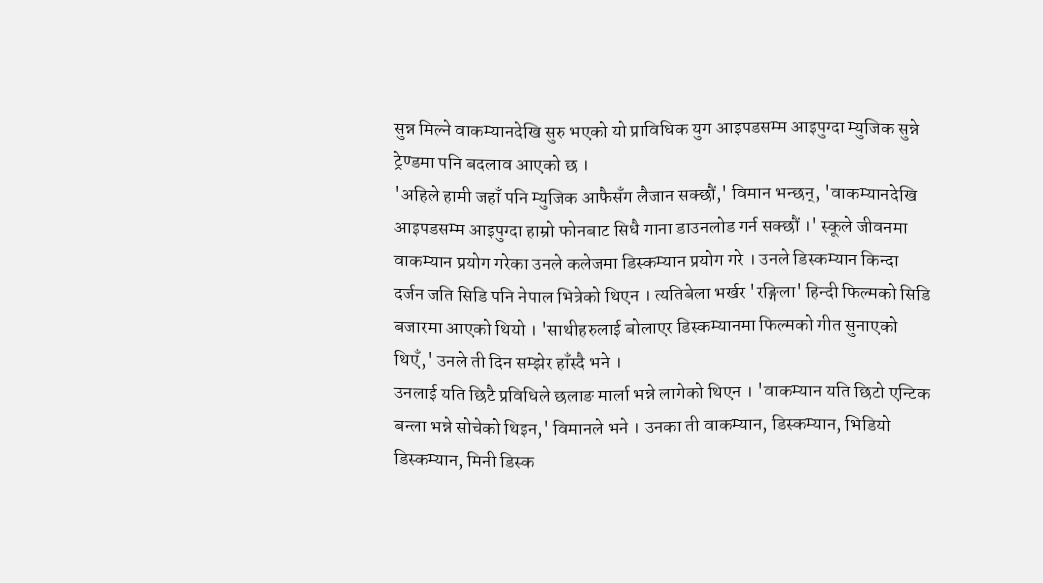सुन्न मिल्ने वाकम्यानदेखि सुरु भएको यो प्राविधिक युग आइपडसम्म आइपुग्दा म्युजिक सुन्ने ट्रेण्डमा पनि बदलाव आएको छ ।
'अहिले हामी जहाँ पनि म्युजिक आफैसँग लैजान सक्छौं,' विमान भन्छन्, 'वाकम्यानदेखि आइपडसम्म आइपुग्दा हाम्रो फोनबाट सिधै गाना डाउनलोड गर्न सक्छौं ।' स्कूले जीवनमा वाकम्यान प्रयोग गरेका उनले कलेजमा डिस्कम्यान प्रयोग गरे । उनले डिस्कम्यान किन्दा दर्जन जति सिडि पनि नेपाल भित्रेको थिएन । त्यतिबेला भर्खर 'रङ्गिला' हिन्दी फिल्मको सिडि बजारमा आएको थियो । 'साथीहरुलाई बोलाएर डिस्कम्यानमा फिल्मको गीत सुनाएको थिएँ,' उनले ती दिन सम्झेर हाँस्दै भने ।
उनलाई यति छिटै प्रविधिले छलाङ मार्ला भन्ने लागेको थिएन । 'वाकम्यान यति छिटो एन्टिक बन्ला भन्ने सोचेको थिइन,' विमानले भने । उनका ती वाकम्यान, डिस्कम्यान, भिडियो डिस्कम्यान, मिनी डिस्क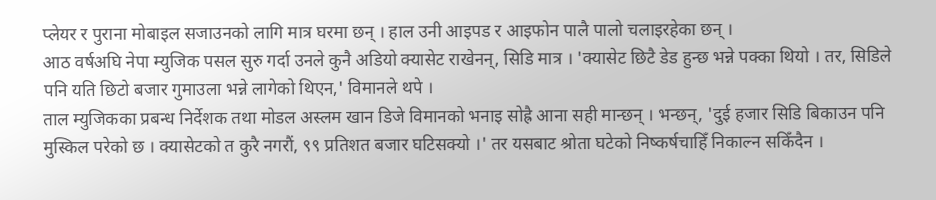प्लेयर र पुराना मोबाइल सजाउनको लागि मात्र घरमा छन् । हाल उनी आइपड र आइफोन पालै पालो चलाइरहेका छन् ।
आठ वर्षअघि नेपा म्युजिक पसल सुरु गर्दा उनले कुनै अडियो क्यासेट राखेनन्, सिडि मात्र । 'क्यासेट छिटै डेड हुन्छ भन्ने पक्का थियो । तर, सिडिले पनि यति छिटो बजार गुमाउला भन्ने लागेको थिएन,' विमानले थपे ।
ताल म्युजिकका प्रबन्ध निर्देशक तथा मोडल अस्लम खान डिजे विमानको भनाइ सोह्रै आना सही मान्छन् । भन्छन्, 'दुई हजार सिडि बिकाउन पनि मुस्किल परेको छ । क्यासेटको त कुरै नगरौं, ९९ प्रतिशत बजार घटिसक्यो ।' तर यसबाट श्रोता घटेको निष्कर्षचाहिँ निकाल्न सकिँदैन ।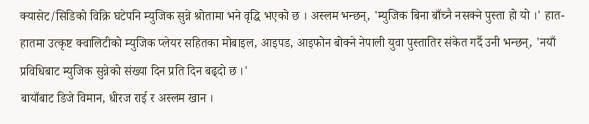क्यासेट/सिडिको विक्रि घटेपनि म्युजिक सुन्ने श्रोतामा भने वृद्धि भएको छ । अस्लम भन्छन्, 'म्युजिक बिना बाँच्नै नसक्ने पुस्ता हो यो ।' हात-हातमा उत्कृष्ट क्वालिटीको म्युजिक प्लेयर सहितका मोबाइल, आइपड, आइफोन बोक्ने नेपाली युवा पुस्तातिर संकेत गर्दै उनी भन्छन्, 'नयाँ प्रविधिबाट म्युजिक सुन्नेको संख्या दिन प्रति दिन बढ्दो छ ।'
बायाँबाट डिजे विमान, धीरज राई र अस्लम खान ।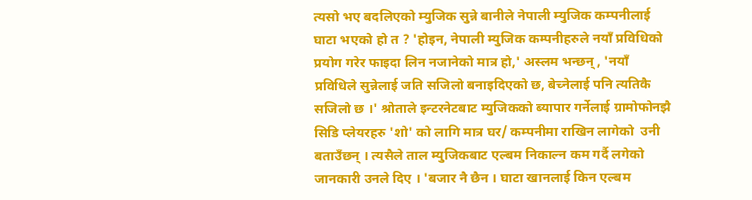त्यसो भए बदलिएको म्युजिक सुन्ने बानीले नेपाली म्युजिक कम्पनीलाई घाटा भएको हो त ? 'होइन, नेपाली म्युजिक कम्पनीहरुले नयाँ प्रविधिको प्रयोग गरेर फाइदा लिन नजानेको मात्र हो,' अस्लम भन्छन्, 'नयाँ प्रविधिले सुन्नेलाई जति सजिलो बनाइदिएको छ, बेच्नेलाई पनि त्यतिकै सजिलो छ ।' श्रोताले इन्टरनेटबाट म्युजिकको ब्यापार गर्नेलाई ग्रामोफोनझै सिडि प्लेयरहरु 'शो' को लागि मात्र घर/ कम्पनीमा राखिन लागेको  उनी बताउँछन् । त्यसैले ताल म्युजिकबाट एल्बम निकाल्न कम गर्दै लगेको जानकारी उनले दिए । 'बजार नै छैन । घाटा खानलाई किन एल्बम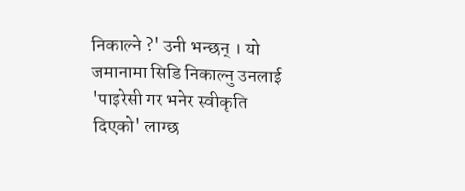निकाल्ने ?' उनी भन्छन् । यो जमानामा सिडि निकाल्नु उनलाई 'पाइरेसी गर भनेर स्वीकृति दिएको' लाग्छ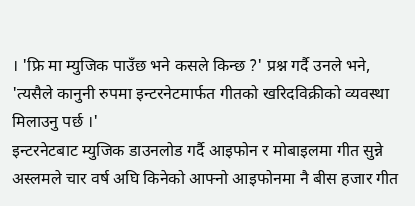। 'फ्रि मा म्युजिक पाउँछ भने कसले किन्छ ?' प्रश्न गर्दै उनले भने, 'त्यसैले कानुनी रुपमा इन्टरनेटमार्फत गीतको खरिदविक्रीको व्यवस्था मिलाउनु पर्छ ।'
इन्टरनेटबाट म्युजिक डाउनलोड गर्दै आइफोन र मोबाइलमा गीत सुन्ने अस्लमले चार वर्ष अघि किनेको आफ्नो आइफोनमा नै बीस हजार गीत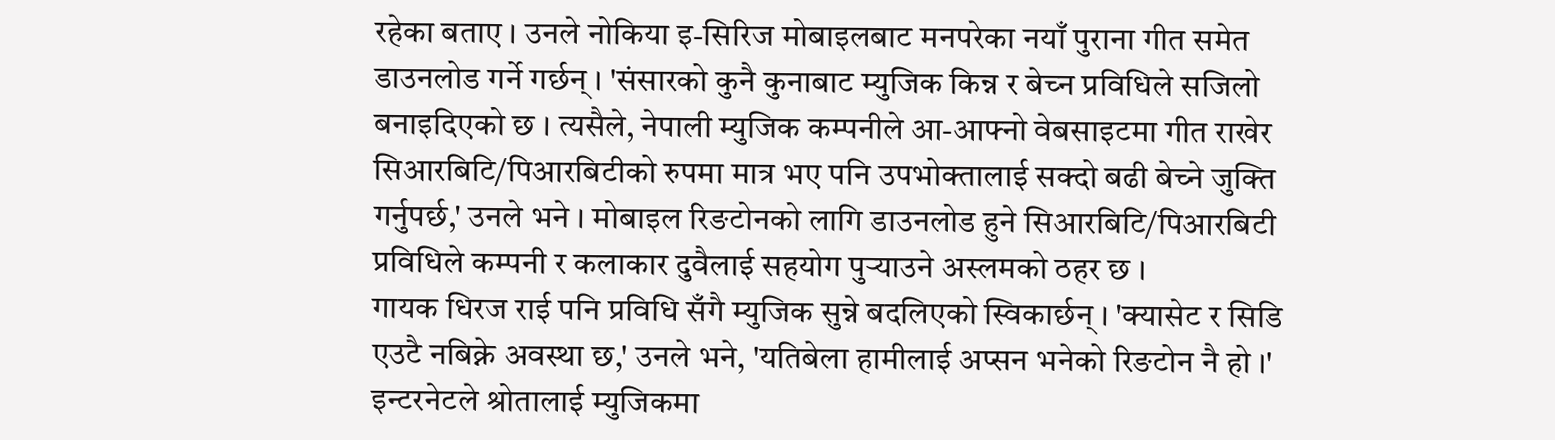रहेका बताए । उनले नोकिया इ-सिरिज मोबाइलबाट मनपरेका नयाँ पुराना गीत समेत डाउनलोड गर्ने गर्छन् । 'संसारको कुनै कुनाबाट म्युजिक किन्न र बेच्न प्रविधिले सजिलो बनाइदिएको छ । त्यसैले, नेपाली म्युजिक कम्पनीले आ-आफ्नो वेबसाइटमा गीत राखेर सिआरबिटि/पिआरबिटीको रुपमा मात्र भए पनि उपभोक्तालाई सक्दो बढी बेच्ने जुक्ति गर्नुपर्छ,' उनले भने । मोबाइल रिङटोनको लागि डाउनलोड हुने सिआरबिटि/पिआरबिटी प्रविधिले कम्पनी र कलाकार दुवैलाई सहयोग पुर्‍याउने अस्लमको ठहर छ ।
गायक धिरज राई पनि प्रविधि सँगै म्युजिक सुन्ने बदलिएको स्विकार्छन् । 'क्यासेट र सिडि एउटै नबिक्ने अवस्था छ,' उनले भने, 'यतिबेला हामीलाई अप्सन भनेको रिङटोन नै हो ।' इन्टरनेटले श्रोतालाई म्युजिकमा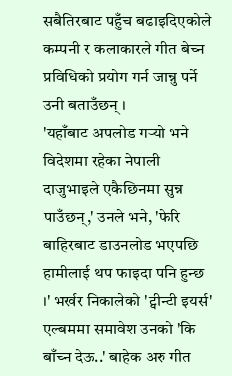सबैतिरबाट पहुँच बढाइदिएकोले कम्पनी र कलाकारले गीत बेच्न प्रविधिको प्रयोग गर्न जान्नु पर्ने उनी बताउँछन् ।
'यहाँबाट अपलोड गर्‍यो भने विदेशमा रहेका नेपाली दाजुभाइले एकैछिनमा सुन्न पाउँछन्,' उनले भने, 'फेरि बाहिरबाट डाउनलोड भएपछि हामीलाई थप फाइदा पनि हुन्छ ।' भर्खर निकालेको 'ट्वीन्टी इयर्स' एल्बममा समावेश उनको 'कि बाँच्न देऊ..' बाहेक अरु गीत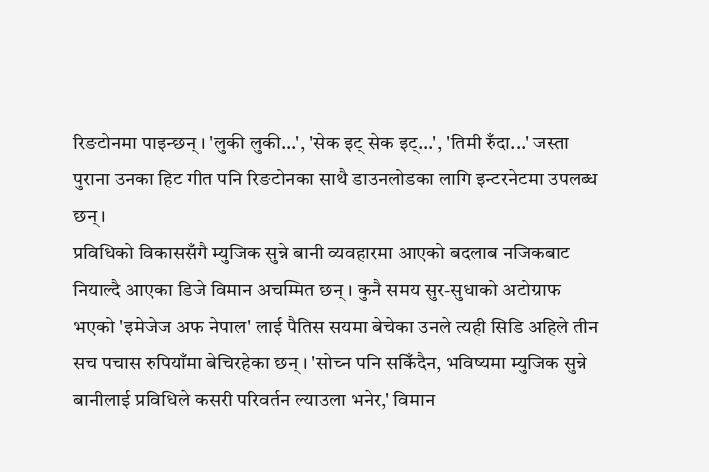रिङटोनमा पाइन्छन् । 'लुकी लुकी...', 'सेक इट् सेक इट्...', 'तिमी रुँदा...' जस्ता पुराना उनका हिट गीत पनि रिङटोनका साथै डाउनलोडका लागि इन्टरनेटमा उपलब्ध छन् ।
प्रविधिको विकाससँगै म्युजिक सुन्ने बानी व्यवहारमा आएको बदलाब नजिकबाट नियाल्दै आएका डिजे विमान अचम्मित छन् । कुनै समय सुर-सुधाको अटोग्राफ भएको 'इमेजेज अफ नेपाल' लाई पैतिस सयमा बेचेका उनले त्यही सिडि अहिले तीन सच पचास रुपियाँमा बेचिरहेका छन् । 'सोच्न पनि सकिँदैन, भविष्यमा म्युजिक सुन्ने बानीलाई प्रविधिले कसरी परिवर्तन ल्याउला भनेर,' विमान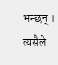भन्छन् । त्यसैले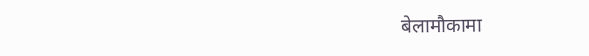बेलामौकामा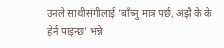उनले साथीसंगीलाई 'बाँच्नु मात्र पर्छ, अझै के के हेर्न पाइन्छ' भन्ने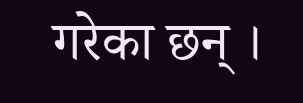गरेका छन् ।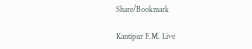Share/Bookmark

Kantipur F.M. Live